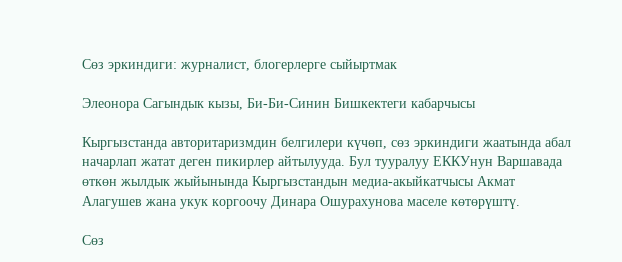Сөз эркиндиги: журналист, блогерлерге сыйыртмак

Элеонора Сагындык кызы, Би-Би-Синин Бишкектеги кабарчысы

Кыргызстанда авторитаризмдин белгилери күчөп, сөз эркиндиги жаатында абал начарлап жатат деген пикирлер айтылууда. Бул тууралуу ЕККУнун Варшавада өткөн жылдык жыйынында Кыргызстандын медиа-акыйкатчысы Акмат Алагушев жана укук коргоочу Динара Ошурахунова маселе көтөрүштү.

Сөз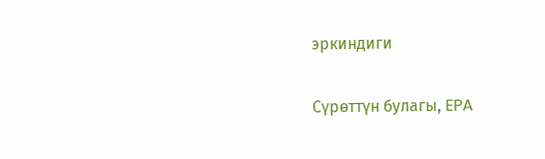эркиндиги

Сүрөттүн булагы, EPA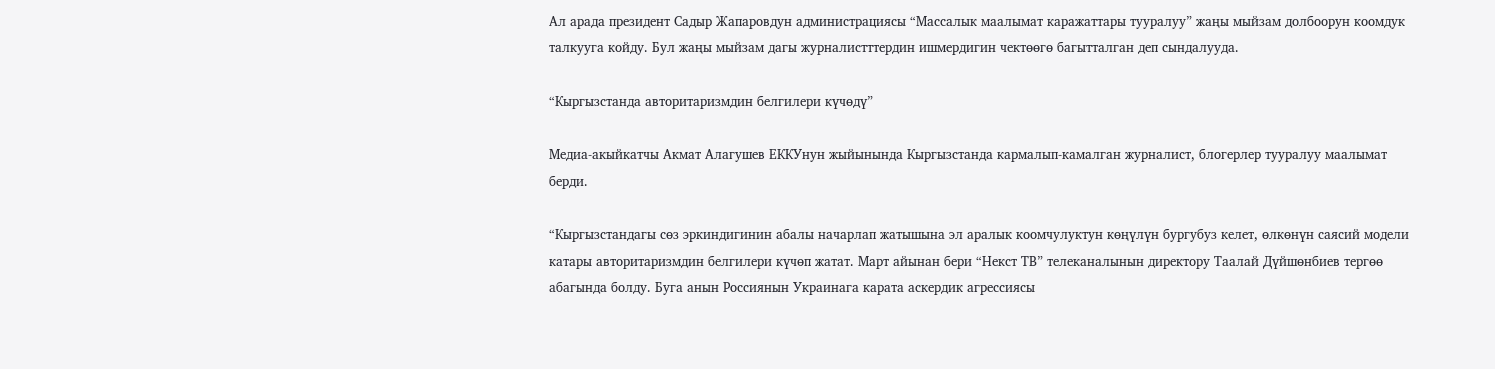Ал арада президент Садыр Жапаровдун администрациясы “Массалык маалымат каражаттары тууралуу” жаңы мыйзам долбоорун коомдук талкууга койду. Бул жаңы мыйзам дагы журналистттердин ишмердигин чектөөгө багытталган деп сындалууда.

“Кыргызстанда авторитаризмдин белгилери күчөдү”

Медиа-акыйкатчы Акмат Алагушев ЕККУнун жыйынында Кыргызстанда кармалып-камалган журналист, блогерлер тууралуу маалымат берди.

“Кыргызстандагы сөз эркиндигинин абалы начарлап жатышына эл аралык коомчулуктун көңүлүн бургубуз келет, өлкөнүн саясий модели катары авторитаризмдин белгилери күчөп жатат. Март айынан бери “Некст ТВ” телеканалынын директору Таалай Дүйшөнбиев тергөө абагында болду. Буга анын Россиянын Украинага карата аскердик агрессиясы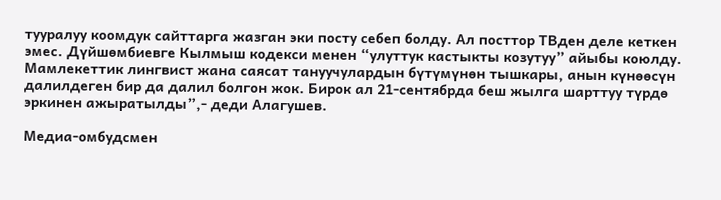тууралуу коомдук сайттарга жазган эки посту себеп болду. Ал посттор ТВден деле кеткен эмес. Дүйшөмбиевге Кылмыш кодекси менен “улуттук кастыкты козутуу” айыбы коюлду. Мамлекеттик лингвист жана саясат тануучулардын бүтүмүнөн тышкары, анын күнөөсүн далилдеген бир да далил болгон жок. Бирок ал 21-сентябрда беш жылга шарттуу түрдө эркинен ажыратылды”,- деди Алагушев.

Медиа-омбудсмен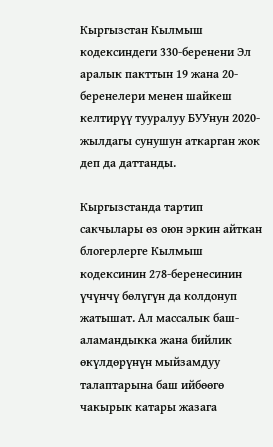Кыргызстан Кылмыш кодексиндеги 330-беренени Эл аралык пакттын 19 жана 20-беренелери менен шайкеш келтирүү тууралуу БУУнун 2020-жылдагы сунушун аткарган жок деп да даттанды.

Кыргызстанда тартип сакчылары өз оюн эркин айткан блогерлерге Кылмыш кодексинин 278-беренесинин үчүнчү бөлүгүн да колдонуп жатышат. Ал массалык баш-аламандыкка жана бийлик өкүлдөрүнүн мыйзамдуу талаптарына баш ийбөөгө чакырык катары жазага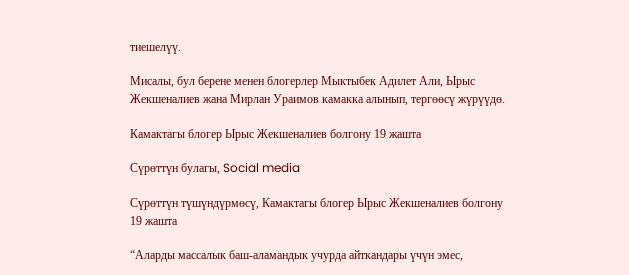тиешелүү.

Мисалы, бул берене менен блогерлер Мыктыбек Адилет Али, Ырыс Жекшеналиев жана Мирлан Ураимов камакка алынып, тергөөсү жүрүүдө.

Камактагы блогер Ырыс Жекшеналиев болгону 19 жашта

Сүрөттүн булагы, Social media

Сүрөттүн түшүндүрмөсү, Камактагы блогер Ырыс Жекшеналиев болгону 19 жашта

“Аларды массалык баш-аламандык учурда айткандары үчүн эмес,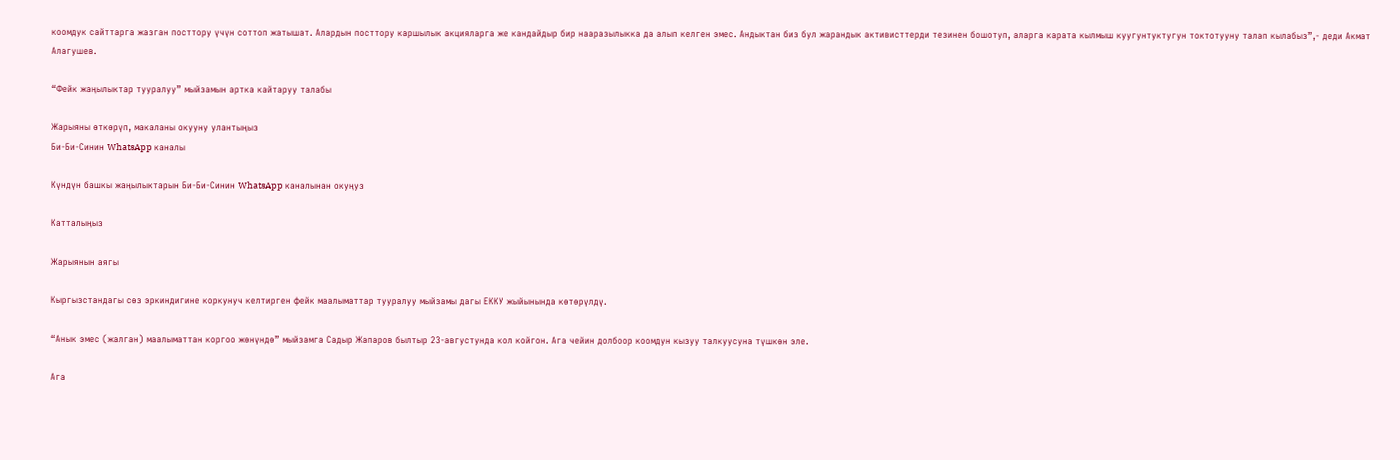коомдук сайттарга жазган посттору үчүн соттоп жатышат. Алардын посттору каршылык акцияларга же кандайдыр бир нааразылыкка да алып келген эмес. Андыктан биз бул жарандык активисттерди тезинен бошотуп, аларга карата кылмыш куугунтуктугун токтотууну талап кылабыз”,- деди Акмат Алагушев.

“Фейк жаңылыктар тууралуу” мыйзамын артка кайтаруу талабы

Жарыяны өткөрүп, макаланы окууну улантыңыз
Би-Би-Синин WhatsApp каналы

Күндүн башкы жаңылыктарын Би-Би-Синин WhatsApp каналынан окуңуз

Катталыңыз

Жарыянын аягы

Кыргызстандагы сөз эркиндигине коркунуч келтирген фейк маалыматтар тууралуу мыйзамы дагы ЕККУ жыйынында көтөрүлдү.

“Анык эмес (жалган) маалыматтан коргоо жөнүндө” мыйзамга Садыр Жапаров былтыр 23-августунда кол койгон. Ага чейин долбоор коомдун кызуу талкуусуна түшкөн эле.

Ага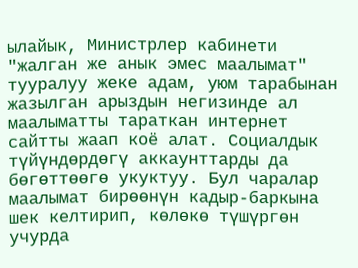ылайык, Министрлер кабинети "жалган же анык эмес маалымат" тууралуу жеке адам, уюм тарабынан жазылган арыздын негизинде ал маалыматты тараткан интернет сайтты жаап коё алат. Социалдык түйүндөрдөгү аккаунттарды да бөгөттөөгө укуктуу. Бул чаралар маалымат бирөөнүн кадыр-баркына шек келтирип, көлөкө түшүргөн учурда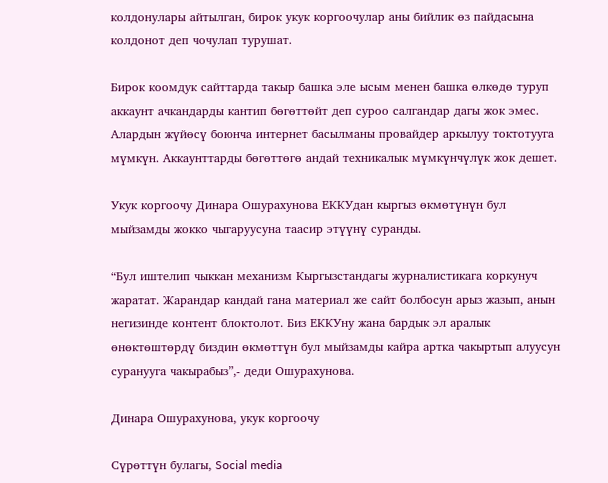колдонулары айтылган, бирок укук коргоочулар аны бийлик өз пайдасына колдонот деп чочулап турушат.

Бирок коомдук сайттарда такыр башка эле ысым менен башка өлкөдө туруп аккаунт ачкандарды кантип бөгөттөйт деп суроо салгандар дагы жок эмес. Алардын жүйөсү боюнча интернет басылманы провайдер аркылуу токтотууга мүмкүн. Аккаунттарды бөгөттөгө андай техникалык мүмкүнчүлүк жок дешет.

Укук коргоочу Динара Ошурахунова ЕККУдан кыргыз өкмөтүнүн бул мыйзамды жокко чыгаруусуна таасир этүүнү суранды.

“Бул иштелип чыккан механизм Кыргызстандагы журналистикага коркунуч жаратат. Жарандар кандай гана материал же сайт болбосун арыз жазып, анын негизинде контент блоктолот. Биз ЕККУну жана бардык эл аралык өнөктөштөрдү биздин өкмөттүн бул мыйзамды кайра артка чакыртып алуусун суранууга чакырабыз”,- деди Ошурахунова.

Динара Ошурахунова, укук коргоочу

Сүрөттүн булагы, Social media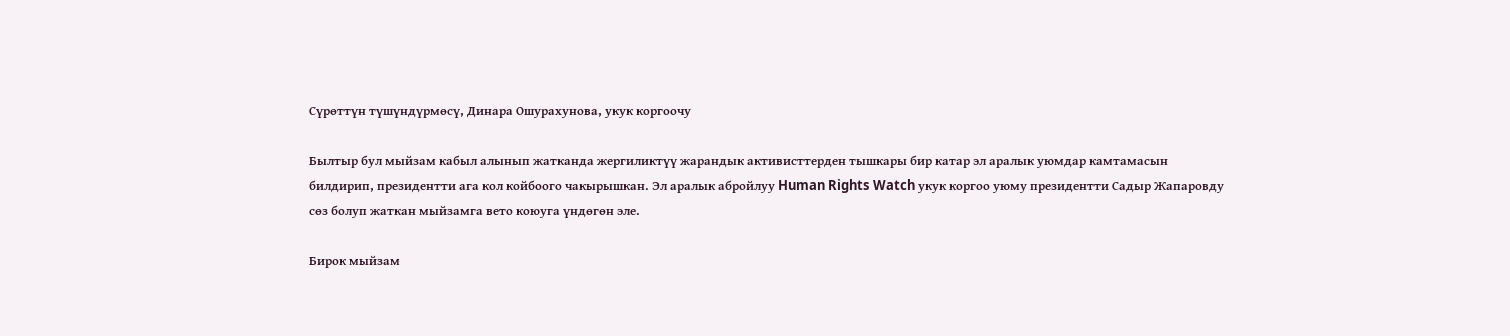Сүрөттүн түшүндүрмөсү, Динара Ошурахунова, укук коргоочу

Былтыр бул мыйзам кабыл алынып жатканда жергиликтүү жарандык активисттерден тышкары бир катар эл аралык уюмдар камтамасын билдирип, президентти ага кол койбоого чакырышкан. Эл аралык абройлуу Human Rights Watch укук коргоо уюму президентти Садыр Жапаровду сөз болуп жаткан мыйзамга вето коюуга үндөгөн эле.

Бирок мыйзам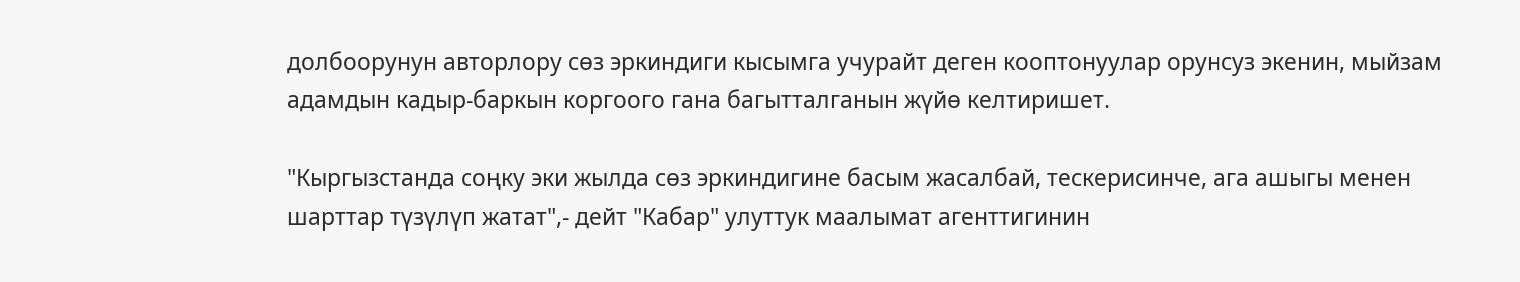долбоорунун авторлору сөз эркиндиги кысымга учурайт деген кооптонуулар орунсуз экенин, мыйзам адамдын кадыр-баркын коргоого гана багытталганын жүйө келтиришет.

"Кыргызстанда соңку эки жылда сөз эркиндигине басым жасалбай, тескерисинче, ага ашыгы менен шарттар түзүлүп жатат",- дейт "Кабар" улуттук маалымат агенттигинин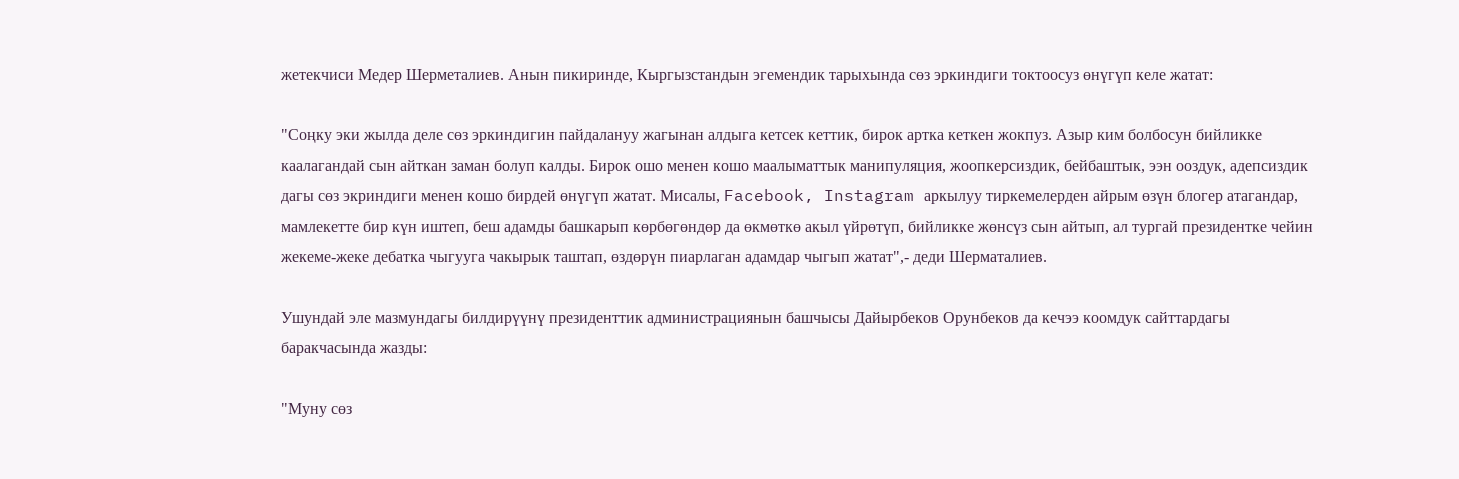жетекчиси Медер Шерметалиев. Анын пикиринде, Кыргызстандын эгемендик тарыхында сөз эркиндиги токтоосуз өнүгүп келе жатат:

"Соңку эки жылда деле сөз эркиндигин пайдалануу жагынан алдыга кетсек кеттик, бирок артка кеткен жокпуз. Азыр ким болбосун бийликке каалагандай сын айткан заман болуп калды. Бирок ошо менен кошо маалыматтык манипуляция, жоопкерсиздик, бейбаштык, ээн ооздук, адепсиздик дагы сөз экриндиги менен кошо бирдей өнүгүп жатат. Мисалы, Facebook, Instagram аркылуу тиркемелерден айрым өзүн блогер атагандар, мамлекетте бир күн иштеп, беш адамды башкарып көрбөгөндөр да өкмөткө акыл үйрөтүп, бийликке жөнсүз сын айтып, ал тургай президентке чейин жекеме-жеке дебатка чыгууга чакырык таштап, өздөрүн пиарлаган адамдар чыгып жатат",- деди Шерматалиев.

Ушундай эле мазмундагы билдирүүнү президенттик администрациянын башчысы Дайырбеков Орунбеков да кечээ коомдук сайттардагы баракчасында жазды:

"Муну сөз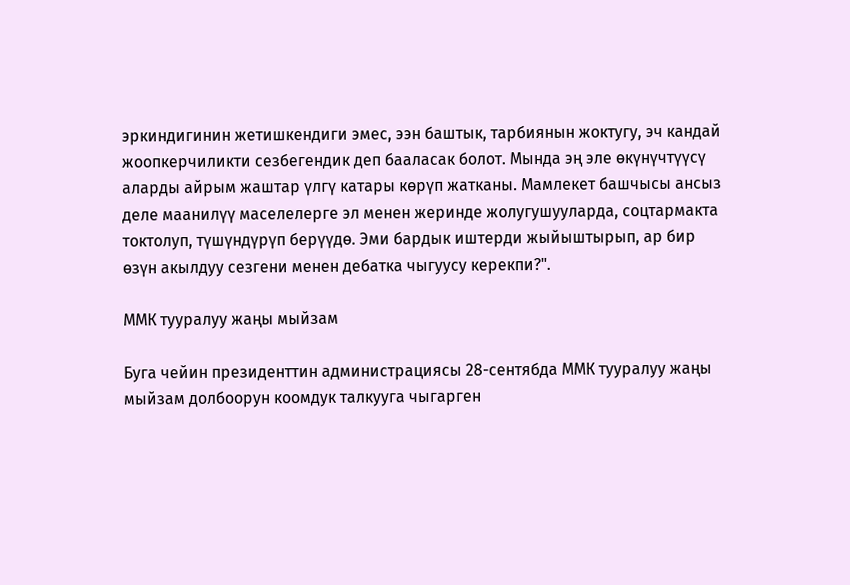эркиндигинин жетишкендиги эмес, ээн баштык, тарбиянын жоктугу, эч кандай жоопкерчиликти сезбегендик деп бааласак болот. Мында эң эле өкүнүчтүүсү аларды айрым жаштар үлгү катары көрүп жатканы. Мамлекет башчысы ансыз деле маанилүү маселелерге эл менен жеринде жолугушууларда, соцтармакта токтолуп, түшүндүрүп берүүдө. Эми бардык иштерди жыйыштырып, ар бир өзүн акылдуу сезгени менен дебатка чыгуусу керекпи?".

ММК тууралуу жаңы мыйзам

Буга чейин президенттин администрациясы 28-сентябда ММК тууралуу жаңы мыйзам долбоорун коомдук талкууга чыгарген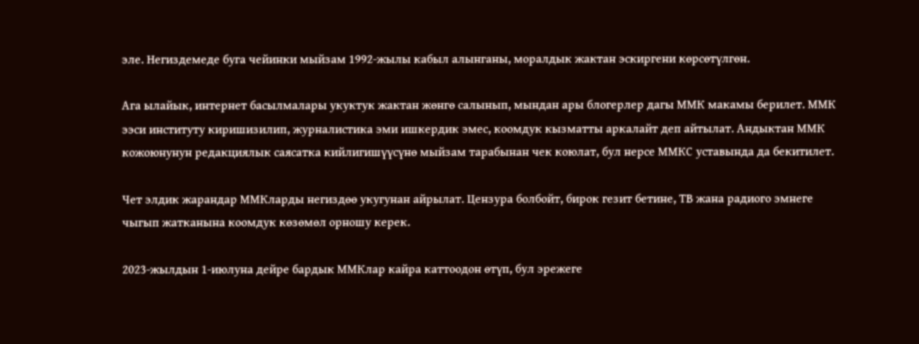эле. Негиздемеде буга чейинки мыйзам 1992-жылы кабыл алынганы, моралдык жактан эскиргени көрсөтүлгөн.

Ага ылайык, интернет басылмалары укуктук жактан жөнгө салынып, мындан ары блогерлер дагы ММК макамы берилет. ММК ээси институту киришизилип, журналистика эми ишкердик эмес, коомдук кызматты аркалайт деп айтылат. Андыктан ММК кожоюнунун редакциялык саясатка кийлигишүүсүнө мыйзам тарабынан чек коюлат, бул нерсе ММКС уставында да бекитилет.

Чет элдик жарандар ММКларды негиздөө укугунан айрылат. Цензура болбойт, бирок гезит бетине, ТВ жана радиого эмнеге чыгып жатканына коомдук көзөмөл орношу керек.

2023-жылдын 1-июлуна дейре бардык ММКлар кайра каттоодон өтүп, бул эрежеге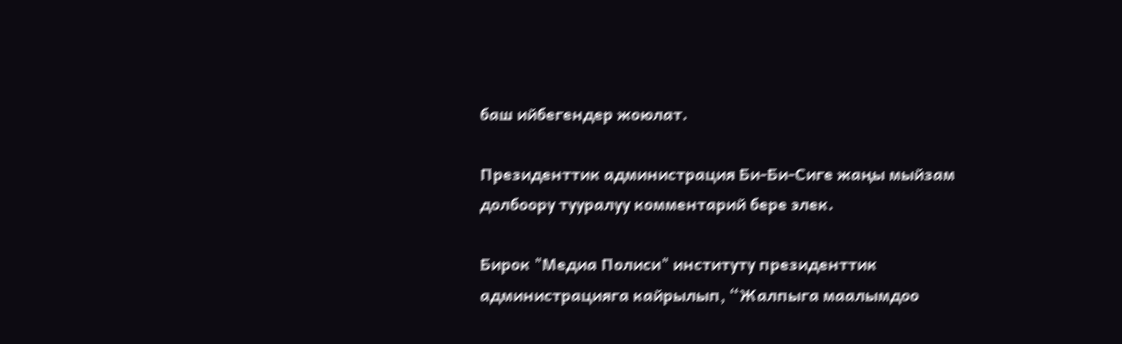баш ийбегендер жоюлат.

Президенттик администрация Би-Би-Сиге жаңы мыйзам долбоору тууралуу комментарий бере элек.

Бирок "Медиа Полиси" институту президенттик администрацияга кайрылып, “Жалпыга маалымдоо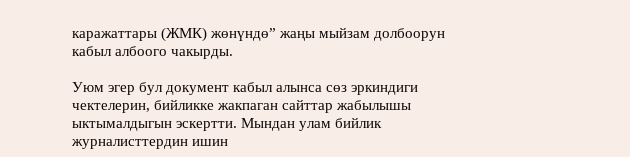каражаттары (ЖМК) жөнүндө” жаңы мыйзам долбоорун кабыл албоого чакырды.

Уюм эгер бул документ кабыл алынса сөз эркиндиги чектелерин, бийликке жакпаган сайттар жабылышы ыктымалдыгын эскертти. Мындан улам бийлик журналисттердин ишин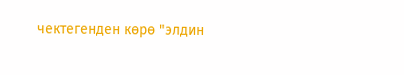чектегенден көрө "элдин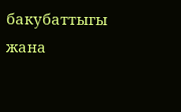бакубаттыгы жана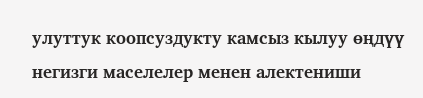улуттук коопсуздукту камсыз кылуу өңдүү негизги маселелер менен алектениши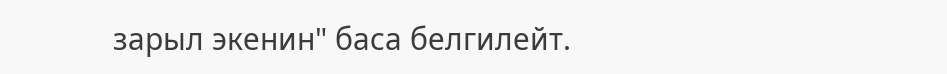зарыл экенин" баса белгилейт.